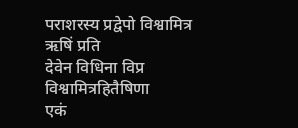पराशरस्य प्रद्वेपो विश्वामित्र ऋषिं प्रति
देवेन विधिना विप्र विश्वामित्रहितैषिणा
एकं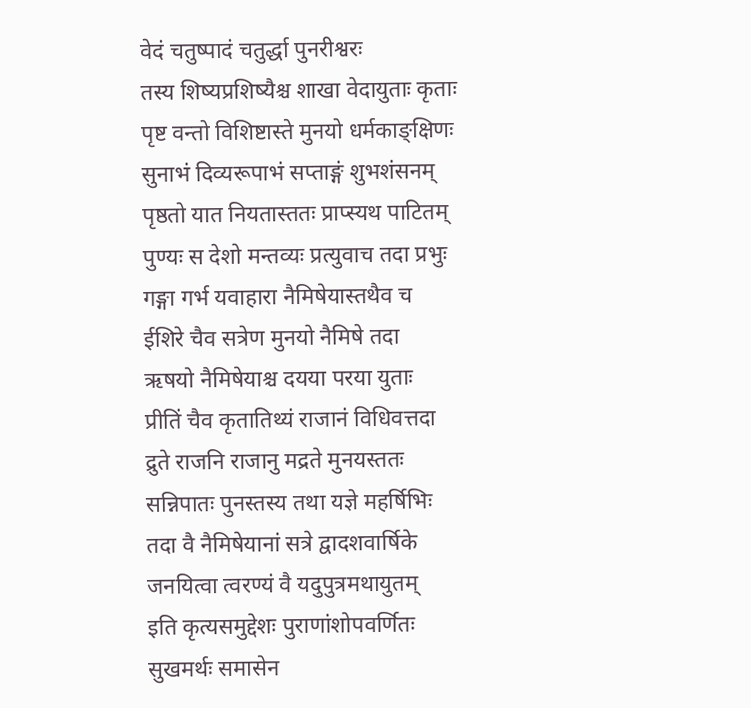वेदं चतुष्पादं चतुर्द्धा पुनरीश्वरः
तस्य शिष्यप्रशिष्यैश्च शाखा वेदायुताः कृताः
पृष्ट वन्तो विशिष्टास्ते मुनयो धर्मकाङ्क्षिणः
सुनाभं दिव्यरूपाभं सप्ताङ्गं शुभशंसनम्
पृष्ठतो यात नियतास्ततः प्राप्स्यथ पाटितम्
पुण्यः स देशो मन्तव्यः प्रत्युवाच तदा प्रभुः
गङ्गा गर्भ यवाहारा नैमिषेयास्तथैव च
ईशिरे चैव सत्रेण मुनयो नैमिषे तदा
ऋषयो नैमिषेयाश्च दयया परया युताः
प्रीतिं चैव कृतातिथ्यं राजानं विधिवत्तदा
द्रुते राजनि राजानु मद्रते मुनयस्ततः
सन्निपातः पुनस्तस्य तथा यज्ञे महर्षिभिः
तदा वै नैमिषेयानां सत्रे द्वादशवार्षिके
जनयित्वा त्वरण्यं वै यदुपुत्रमथायुतम्
इति कृत्यसमुद्देशः पुराणांशोपवर्णितः
सुखमर्थः समासेन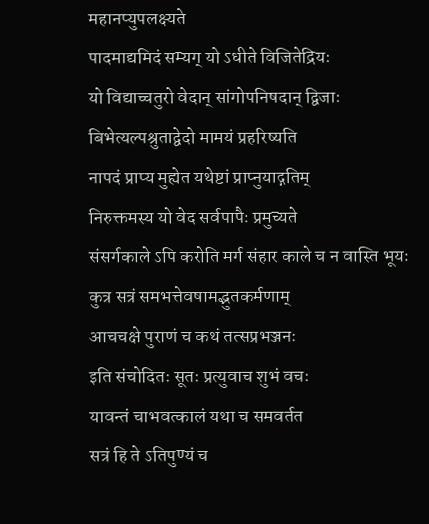महानप्युपलक्ष्यते
पादमाद्यमिदं सम्यग् यो ऽधीते विजितेद्रियः
यो विद्याच्चतुरो वेदान् सांगोपनिषदान् द्विजाः
बिभेत्यल्पश्रुताद्वेदो मामयं प्रहरिष्यति
नापदं प्राप्य मुह्येत यथेष्टां प्राप्नुयाद्गतिम्
निरुक्तमस्य यो वेद सर्वपापैः प्रमुच्यते
संसर्गकाले ऽपि करोति मर्ग संहार काले च न वास्ति भूयः
कुत्र सत्रं समभत्तेवषामद्भुतकर्मणाम्
आचचक्षे पुराणं च कथं तत्सप्रभञ्जनः
इति संचोदितः सूतः प्रत्युवाच शुभं वचः
यावन्तं चाभवत्कालं यथा च समवर्तत
सत्रं हि ते ऽतिपुण्यं च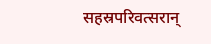सहस्रपरिवत्सरान्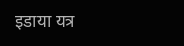इडाया यत्र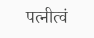पत्नीत्वं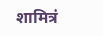शामित्रं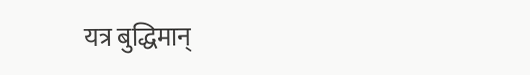यत्र बुद्धिमान्